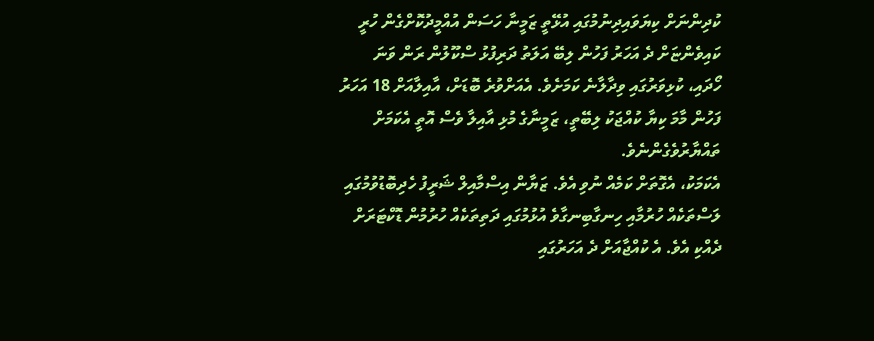ކުދިންނަށް ކިޔަވައިދިނުމުގައި އުޅޭތީ ޒަމީނާ ހަސަން އުއްމީދުކޮށްގެން ހުރީ ކައިވެންޏަށް ދެ އަހަރު ފަހުން ލިބޭ އަލަތު ދަރިފުޅު ސްކޫލުން ރަން ވަނަ ހޯދައި، ކުޅިވަރުގައި ވިދާލާނެ ކަމަށެވެ. އެއަށްވުރެ ބޮޑަށް، އާއިލާއަށް 18 އަހަރު ފަހުން މާމަ ކިޔާ ކުއްޖަކު ލިބޭތީ، ޒަމީނާގެ މުޅި އާއިލާ ވެސް އޮތީ އެކަމަށް ތައްޔާރުވެގެންނެވެ.
އެކަމަކު، އެގޮތަށް ކަމެއް ނުވި އެވެ. ޒަޔާން އިސްމާއިލް ޝަރީފު ހެދިބޮޑުވުމުގައި ލަސްތަކެއް ހުރުމާއި ހިނގާބިނގާވެ އުޅުމުގައި ދަތިތަކެއް ހުރުމުން ޑޮކްޓަރަށް ދެއްކި އެވެ. އެ ކުއްޖާއަށް ދެ އަހަރުގައި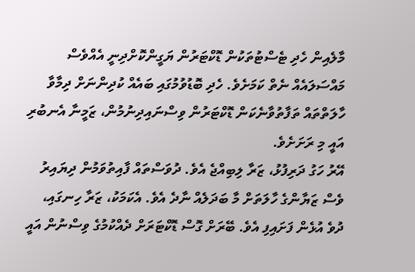މާލެއިން ހެދި ޓެސްޓުތަކުން ޑޮކްޓަރުން ޔަގީންކޮށްދިނީ އެއްވެސް މައްސަލައެއް ނެތް ކަމަށެވެ. ހެދި ބޮޑުވުމުގައި ބައެއް ކުދިންނަށް ދިމާވާ ހާލަތްތައް ތަފާތުވާނެކަން ޑޮކްޓަރުން ވިސްނައިދިނުމުން، ޒަމީނާ އެނބުރި އައީ މި ރަށަށެވެ.
އޭރު ހަގު ދަރިފުޅު، ޒަރާ ލިބިއްޖެ އެވެ. ދުވަސްތައް ފާއިތުވަމުން ދިޔައިރު ވެސް ޒަޔާންގެ ހާލަތަށް މާ ބަދަލެއް ނާދެ އެވެ. އެކަމަކު، ޒަރާ ހިނގައި، ދުވެ އުޅެން ފަށައިފި އެވެ. ބޭރަށް ގޮސް ޑޮކްޓަރަށް ދެއްކުމުގެ ވިސްނުން އައީ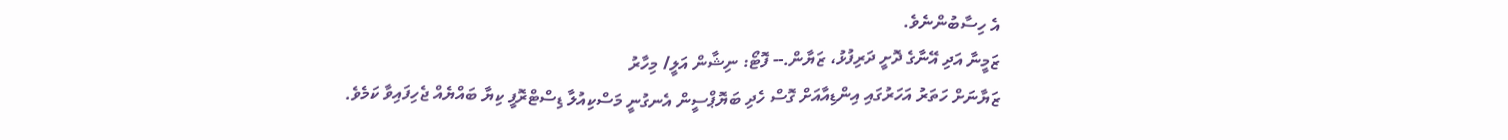އެ ހިސާބުންނެވެ.
ޒަމީނާ އަދި އޭނާގެ ދޮށީ ދަރިފުޅު، ޒަޔާން.-- ފޮޓޯ: ނިޝާން އަލީ/ މިހާރު
ޒަޔާނަށް ހަތަރު އަހަރުގައި އިންޑިއާއަށް ގޮސް ހެދި ބަޔޮޕްސީން އެނގުނީ މަސްކިއުލާ ޑިސްޓްރޮފީ ކިޔާ ބައްޔެއް ޖެހިފައިވާ ކަމެވެ.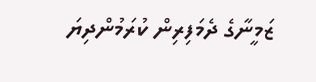ޒަމީނާގެ ދެމަފިރިން ކުރަމުންދިޔަ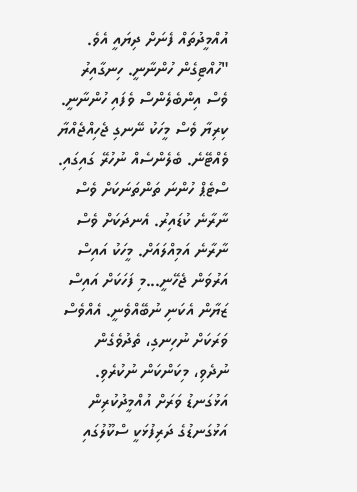އުއްމީދުތައް ފެނަށް ދިޔައީ އެވެ.
"ހުއްޓިގެން ހުންނާނީ. ހިނގާއިރު ވެސް އިންބެލެންސް ވެފައި ހުންނާނީ. ކިރިޔާ ވެސް މީހަކު ނޭނގި ޖެހިއްޖެއްޔާ ވެއްޓޭނެ. ބެލެންސެއް ނުހުރޭ ގައިގައި. ސްޓެޕް ހުންނަ ތަންތަނަކަށް ވެސް ނާރާނެ ކުޑައިރު. އެނދަކަށް ވެސް ނާރާނެ އަމިއްލައަށް. މީހަކު އައިސް އަރުވަން ޖެހޭނީ...މި ފަހަކަށް އައިސް ޒަޔާން އެކަނި ނުބޭއްވެނީ. އެއްވެސް ވަރަކަށް ނުހިނގި، ތެދުވެގެން ނުދެވި، މިކަންކަން ނުކުރެވި. އަޅުގަނޑު ވަރަށް އުއްމީދުކުރިން އަޅުގަނޑުގެ ދަރިފުޅަކީ ސްކޫލުގައި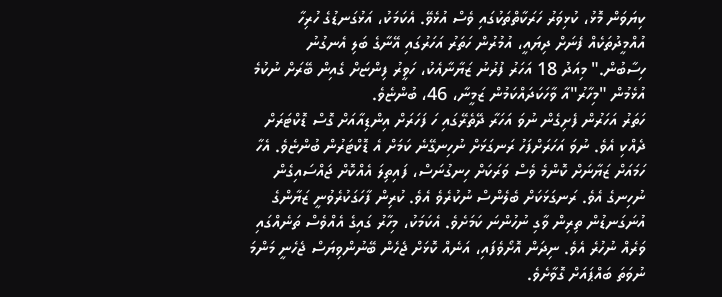ކިޔަވަން މޮޅު، ކުޅިވަރު ހަރަކާތްތަކުގައި ވެސް އުޅެވޭ. އެކަމަކު، އަޅުގަނޑުގެ ހުރިހާ އުއްމީދުތަކެއް ފެނަށް ދިޔައީ، އުމުރުން ހަތަރު އަހަރުގައި އޭނާގެ ބަލި އެނގުނު ހިސާބުން." މިއަދު 18 އަހަރު ފުރުނު ޒަޔާނާއެކު، ހަވީރު ފިންޏަށް ގެއިން ބޭރަށް ނުކުމެ އުޅެމުން "މިހާރު"އާ ވާހަކަދައްކަމުން ޒަމީނާ، 46، ބުންޏެވެ.
ހަތަރު އަހަރުން ފެށިގެން ނުވަ އަހަރާ ދޭތެރޭގައި ހަ ފަހަރަށް އިންޑިއާއަށް ގޮސް ޑޮކްޓަރަށް ދެއްކި އެވެ. ނުވަ އަހަރަށްފަހު ރަނގަޅަށް ނުހިނގޭނެ ކަމަށް އެ ޑޮކްޓަރުން ބުންޏެވެ. އެހާ ހަމައަށް ޒަޔާނަށް ކޮންމެ ވެސް ވަރަކަށް ހިނގުނަސް، ފައިތިލަ އެއްކޮށް ޖައްސައިގެން ނުހިނގެ އެވެ. ރަނގަޅަކަށް ބެލެންސް ނުކުރެވެ އެވެ. ކުރިން ފާހަގަކުރެވުނީ ޒަޔާންގެ އުނަގަނޑުން ތިރިން ވާގި ނުހުންނަ ކަމަށެވެ. އެކަމަކު، މިހާރު ގައިގެ އެއްވެސް ތަނެއްގައި ވަރެއް ނުހުރެ އެވެ. ނިދަން އޮށޯވެފައި، އަނެއް ކޮޅަށް ޖެހެން ބޭނުންވިޔަސް ޖެހެނީ މަންމަ ނުވަތަ ބައްޕައަށް ގޮވާށެވެ.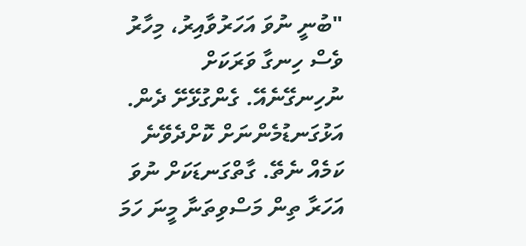"ބުނީ ނުވަ އަހަރުވާއިރު، މިހާރު ވެސް ހިނގާ ވަރަކަށް ނުހިނގޭނެއޭ. ގެންގުޅޭށޭ ދެން. އަޅުގަނޑުމެންނަށް ކޮށްދެވޭނެ ކަމެއް ނެތޭ. ގާތްގަނޑަކަށް ނުވަ އަހަރާ ތިން މަސްވިތަނާ މީނަ ހަމަ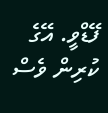ފޭޑްވީ. އޭގެ ކުރިން ވެސް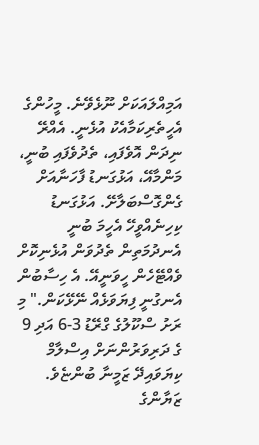އަމިއްލައަކަށް ނޫޅެވޭނެ. މީހުންގެ އެހީތެރިކަމާއެކު އުޅެނީ. އެއްރޭ ނިދަން އޮވެފައި، ތެދުވެފައި ބުނީ، މަންމާއޭ، އަޅުގަނޑު ފާހަނާއަށް ގެންގޮސްބަލާށޭ. އަޅުގަނޑު ކިހިނެއްވީހޭ އެހީމަ ބުނީ އެނދުމަތިން ތެދުވަން އުޅެނިކޮށް ވެއްޓޭހެން ހީވަނީއޭ. އެ ހިސާބުން އެނގުނީ ފިޔަވަޅެއް ނޭޅޭކަން." މި ރަށު ސްކޫލުގެ ގްރޭޑު 3-6 އަދި 9 ގެ ދަރިވަރުންނަށް އިސްލާމް ކިޔަވައިދޭ ޒަމީނާ ބުންޏެވެ.
ޒަޔާންގެ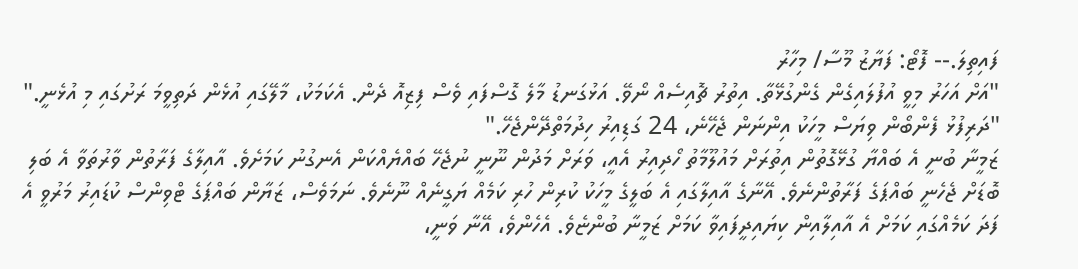ފައިތިލަ.-- ފޮޓޯ: ފަޔާޒު މޫސާ/ މިހާރު
"އަށް އަހަރު މިވީ އުފުލައިގެން ގެންގުޅޭތާ. އިތުރު ޗޮއިސެއް ނޯވޭ. އަޅުގަނޑު މާލެ ގޮސްފައި ވެސް ފިޒިއޮ ދެން. އެކަމަކު، މާލޭގައި އުޅެން ދަތިވީމަ ރަށުގައި މި އުޅެނީ."
"ދަރިފުޅު ފެންބޯން ވިޔަސް މީހަކު އިންނަން ޖެހޭނެ، 24 ގަޑިއިރު ހިދުމަތްދޭންޖެހޭ."
ޒަމީނާ ބުނީ އެ ބައްޔާ ގުޅޭގޮތުން އިތުރަށް މައުލޫމާތު ހޯދިއިރު އެއީ، ވަރަށް މަދުން ނޫނީ ނުޖެހޭ ބައްޔެއްކަން އެނގުނު ކަމަށެވެ. އާއިލާގެ ފަރާތުން ވާރުތަވާ އެ ބަލި ބޮޑަށް ޖެހެނީ ބައްޕަގެ ފަރާތުންނެވެ. އޭނާގެ އާއިލާގައި އެ ބަލީގެ މީހަކު ކުރިން ހުރި ކަމެއް ޔަގީނެއް ނޫނެވެ. ނަމަވެސް، ޒަޔާން ބައްޕަގެ ޓްވިންސް ކުޑައިރު މަރުވީ އެ ފަދަ ކަމެއްގައި ކަމަށް އެ އާއިލާއިން ކިޔައިދީފައިވާ ކަމަށް ޒަމީނާ ބުންޏެވެ. އެހެންވެ، އޭނާ ވަނީ،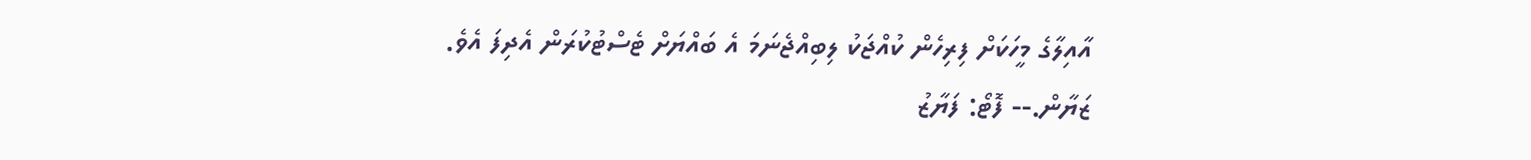އާއިލާގެ މީހަކަށް ފިރިހެން ކުއްޖަކު ލިބިއްޖެނަމަ އެ ބައްޔަށް ޓެސްޓުކުރަން އެދިފަ އެވެ.
ޒަޔާން.-- ފޮޓޯ: ފަޔާޒު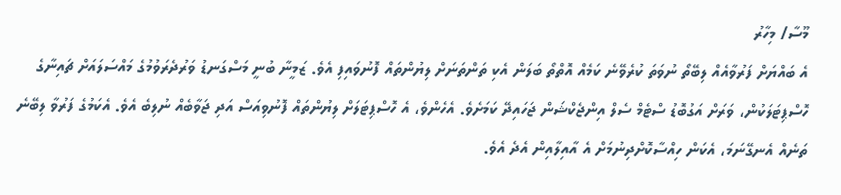މޫސާ/ މިހާރު
އެ ބައްޔަށް ފަރުވާއެއް ލިބޭތޯ ނުވަތަ ކުރެވޭނެ ކަމެއް އޮތްތޯ ބަލަން އެކި ތަންތަނަށް ލިޔުންތައް ފޮނުވައިފި އެވެ. ޒަމީނާ ބުނީ މަސްގަނޑު ވަރުދެރަވުމުގެ މައްސަލައަށް ޗައިނާގެ ހޮސްޕިޓަލަކުން، ވަރަށް އަގުބޮޑު ސްޓެމް ސެލް އިންޖެކްޝަން ޖަހައިދޭ ކަމަށެވެ. އެހެންވެ، އެ ހޮސްޕިޓަލަށް ލިޔުންތައް ފޮނުވިއަސް އަދި ޖަވާބެއް ނުލިބެ އެވެ. އެކަމުގެ ފަރުވާ ލިބޭނެ ތަނެއް އެނގޭނަމަ، އެކަން ހިއްސާކޮށްދިނުމަށް އެ އާއިލާއިން އެދެ އެވެ.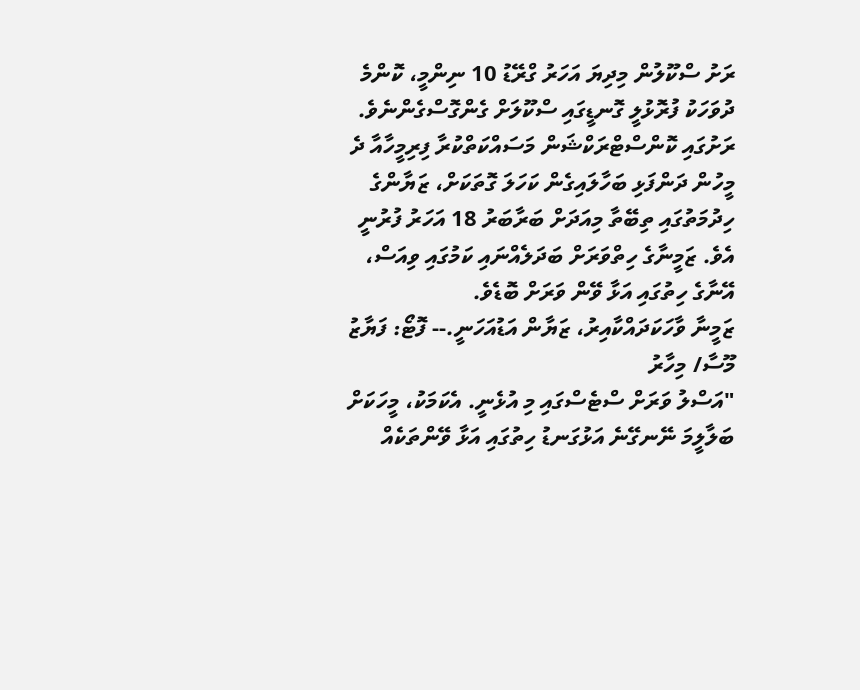ރަށު ސްކޫލުން މިދިޔަ އަހަރު ގްރޭޑު 10 ނިންމީ، ކޮންމެ ދުވަހަކު ފުރޮޅުލީ ގޮނޑީގައި ސްކޫލަށް ގެންގޮސްގެންނެވެ. ރަށުގައި ކޮންސްޓްރަކްޝަން މަސައްކަތްކުރާ ފިރިމީހާއާ ދެ މީހުން ދަންފަޅި ބަހާލައިގެން ކަހަލަ ގޮތަކަށް، ޒަޔާންގެ ހިދުމަތުގައި ތިބޭތާ މިއަދަށް ބަރާބަރު 18 އަހަރު ފުރުނީ އެވެ. ޒަމީނާގެ ހިތްވަރަށް ބަދަލެއްނައި ކަމުގައި ވިއަސް، އޭނާގެ ހިތުގައި އަޅާ ވޭން ވަރަށް ބޮޑެވެ.
ޒަމީނާ ވާހަކަދައްކާއިރު، ޒަޔާން އަޑުއަހަނީ.-- ފޮޓޯ: ފަޔާޒު މޫސާ/ މިހާރު
"އަސްލު ވަރަށް ސްޓެސްގައި މި އުޅެނީ. އެކަމަކު، މީހަކަށް ބަލާލީމަ ނޭނގޭނެ އަޅުގަނޑު ހިތުގައި އަޅާ ވޭންތަކެއް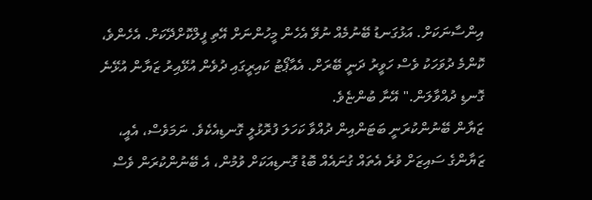އިންސާނަކަށް. އަޅުގަނޑު ބޭނުމެއް ނުވޭ އެހެން މީހުންނަށް އޭތި ފީލްކޮށްދޭކަށް. އެހެންވެ، ކޮންމެ ދުވަހަކު ވެސް ހަވީރު ދަނީ ބޭރަށް. އެއާޕޯޓު ކައިރީގައި ދުވެން އުޅޭއިރު ޒަޔާން އުޅޭނެ ގޮނޑި ދުއްވާލަން." އޭނާ ބުންޏެވެ.
ޒަޔާން ބޭނުންކުރަނީ ބަޓަންއިން ދުއްވާ ކަހަލަ ފުރޮޅުލީ ގޮނޑިއެކެވެ. ނަމަވެސް، އެއީ، ޒަޔާންގެ ސައިޒަށް ވުރެ އެތައް ގުނައެއް ބޮޑު ގޮނޑިއަކަށް ވުމުން، އެ ބޭނުންކުރަން ވެސް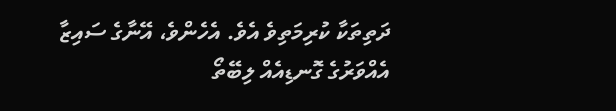ދަތިތަކާ ކުރިމަތިވެ އެވެ. އެހެންވެ، އޭނާގެ ސައިޒާ އެއްވަރުގެ ގޮނޑިއެއް ލިބޭތޯ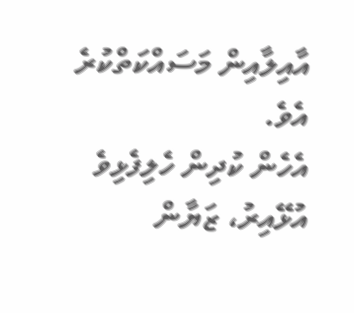އާއިލާއިން މަސައްކަތްކުރެ އެވެ.
އެހެން ކުދިން ހެލިފެޅިވެ އުޅޭއިރު، ޒަޔާން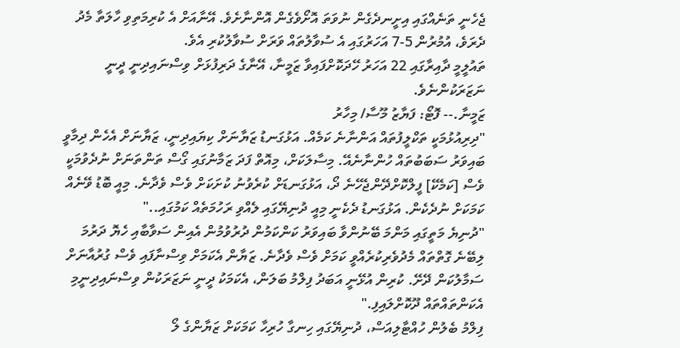ޖެހެނީ ތަނެއްގައި އިށީނދެގެން ނުވަތަ އޮށޯވެގެން އޮންނާށެވެ. އޭނާއަށް އެ ކުރިމަތިވި ހާލަތާ މެދު ދެރަވެ، އުމުރުން 5-7 އަހަރުގައި އެ ސުވާލުތައް ވަރަށް ސުވާލުކުރި އެވެ.
ތައުލީމީ ދާއިރާގައި 22 އަހަރު ހޭދަކޮށްފައިވާ ޒަމީނާ، އޭނާގެ ދަރިފުޅަށް ވިސްނައިދިނީ ދީނީ ނަޒަރަކުންނެވެ.
ޒަމީނާ.-- ފޮޓޯ: ފަޔާޒު މޫސާ/ މިހާރު
"ދިރިއުޅުމަކީ ތަކްލީފުތައް އަންނާނެ ކަމެއް. އަޅުގަނޑު ޒަޔާނަށް ކިޔައިދިނީ، ޒަޔާނަށް އެހެން ދިމާވީ ބައިވަރު ސަބަބުތައް ހުންނާނެއޭ. މިސާލަކަށް، މިއޮތް ފަދަ ޒަމާނުގައި ގޯސް ތަންތަނަށް ނުދެވުމަކީ ވެސް [ކަމެކޭ] ފީލްކޮށްދޭންޖެހޭނެ ދޯ، އަޅުގަނޑަށް ކުރެވުނު ކުށަކަށް ވެސް ވެދާނެ. މިއީ ބޮޑު ވޭނެއް ކަމަކަށް ނުދެކެން. އަޅުގަނޑު ދެކެނީ މިއީ ދުނިޔޭގައި ލެއްވި ރަހުމަތެއް ކަމުގައި.."
"ދުނިޔެ މަތީގައި މަންމަ ބޭނުންވާ ބައިވަރު ކަންކަމުން ދުރުވުމުން އެއިން ސަވާބާއި ހެޔޮ ދަރުމަ ލިބޭނެ ގޮތްތައް މެދުވެރިކުރެއްވީ ކަމަށް ވެސް ވެދާނެ. ޒަޔާން އެކަމަށް ވިސްނާފައި ވެސް ގުރުއާނަށް ސަމާލުކަން ދޭށޭ. ކުރިން އުޅޭނީ އަބަދު ފިލްމު ބަލަން، އެކަމަކު ދީނީ ނަޒަރަކުން ވިސްނައިދިނީމި އެކަންތައްތައް ދޫކޮށްލައިފި."
ފިލްމު ބެލުން ހުއްޓާލިއަސް، ދުނިޔޭގައި ހިނގާ ހުރިހާ ކަމަކަށް ޒަޔާންގެ ލޯ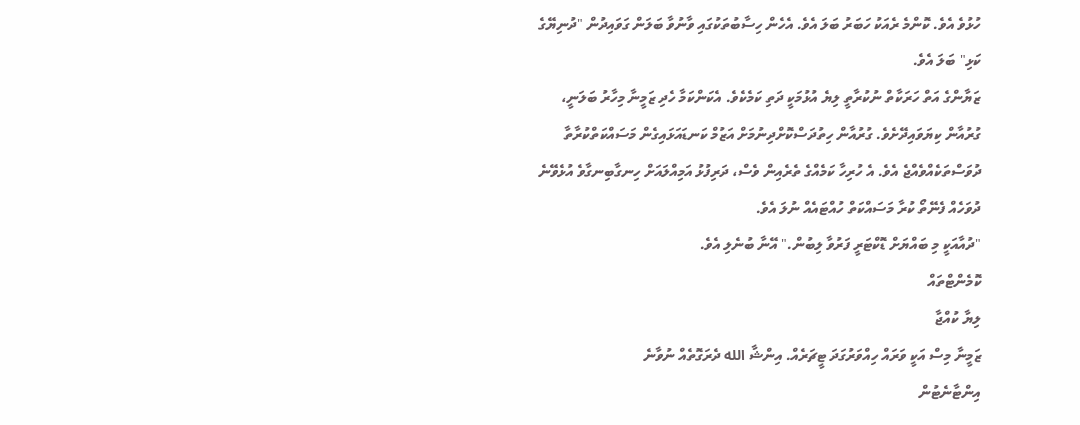ހުޅުވެ އެވެ. ކޮންމެ ރެއަކު ހަބަރު ބަލަ އެވެ. އެހެން ހިސާބުތަކުގައި ވާނުވާ ބަލަން ގަވައިދުން "ދުނިޔޭގެ ކަޅި" ބަލަ އެވެ.
ޒަޔާންގެ އަތް ހަރަކާތް ނުކުރާތީ ލިޔެ އުޅުމަކީ ދަތި ކަމެކެވެ. އެކަންކަމާ ހެދި ޒަމީނާ މިހާރު ބަލަނީ، ގުރުއާން ކިޔަވައިދޭށެވެ. ގުރުއާން ހިތުދަސްކޮށްދިނުމަށް އަޒުމް ކަނޑައަޅައިގެން މަސައްކަތްކުރާތާ ދުވަސްތަކެއްވެއްޖެ އެވެ. އެ ހުރިހާ ކަމެއްގެ ތެރެއިން ވެސް، ދަރިފުޅު އަމިއްލައަށް ހިނގާބިނގާވެ އުޅެވޭނެ ދުވަހެއް ފެނޭތޯ ކުރާ މަސައްކަތް ހުއްޓައެއް ނުލަ އެވެ.
"ދުއާއަކީ މި ބައްޔަށް ޑޮކްޓަރީ ފަރުވާ ލިބުން." އޭނާ ބުނެލި އެވެ.
ކޮމެންޓްތައް
ލިޔާ ކުއްޖާ
ޒަމީނާ މިސް އަކީ ވަރައް ހިއްވަރުގަދަ ޓީޗަރެއް. އިންޝާ الله ދެރަގޮތެއް ނުވާނެ
އިންޓާނެޓުން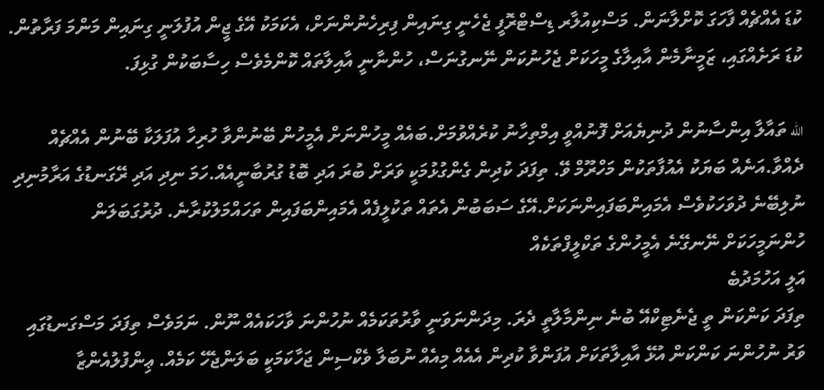ކުޑަ އެއްޗެއް ފާހަގަ ކޮށްލާނަން. މަސްކިއުލާރ ޑިސްޓްރޮފީ ޖެހެނީ ގިނައިން ފިރިހެނުންނަށް، އެކަމަކު އޭގެ ޖީން އުފުލަނީ ގިނައިން މަންމަ ފަރާތުން. ކުޑަ ރަށެއްގައި، ޒަމީނާމެން އާއިލާގެ މީހަކަށް ޖެހުނުކަން ނޭނގުނަސް، ހުންނާނީ އާއިލާތައް ކޮންމެވެސް ހިސާބަކުން ގުޅިފަ.

الله ތައާލާ އިންސާނުން ދުނިޔެއަށް ފޮނުއްވީ އިމްތިހާނު ކުރެއްވުމަށް.ބައެއް މީހުންނަށް އެމީހުން ބޭނުންވާ ހުރިހާ އުފަލަކާ ބޭނުން އެއްޗެއް ދެއްވާ.އަނެއް ބަޔަކު އެއުފާތަކުން މަހްރޫމް ވޭ. ތިފަދަ ކުދިން ގެންގުޅުމަކީ ވަރަށް ބުރަ އަދި ބޮޑު ގުރުބާނީއެއް.ހަމަ ނިދި އަދި ރޭގަނޑުގެ އަރާމުނިދި ނުލިބޭނެ ދުވަހަކުވެސް އެމައިންބަފައިންނަކަށް.އޭގެ ސަބަބުން އެތައް ތަކުލީފެއް އެމައިންބަފައިން ތަހައްމަލުކުރާނެ. ދުރުގަބަލަން ހުންނަމީހަކަށް ނޭނގޭނެ އެމީހުންގެ ތަކްލީފްތަކެއް
އަލީ އަހުމަދުބެ
ތިފަދަ ކަންކަން ތީ ޖެނެޓިކްއޭ ބުނެ ނިންމާލާތީ ދެރަ. މިދަންނަވަނީ ވާރުތަކަމެއް ނުހުންނަ ވާހަކައެއް ނޫން. ނަމަވެސް ތިފަދަ މަސްގަނޑުގައި ވަރު ނުހުންނަ ކަންކަން އުޅޭ އާއިލާތަކަށް އުފަންވާ ކުދިން އެއެއް މިއެއް ނުބަލާ ވެކްސިން ޖަހާކަމަކީ ބަލަންޖެހޭ ކަމެއް. ޢިންފުލުއެންޒާ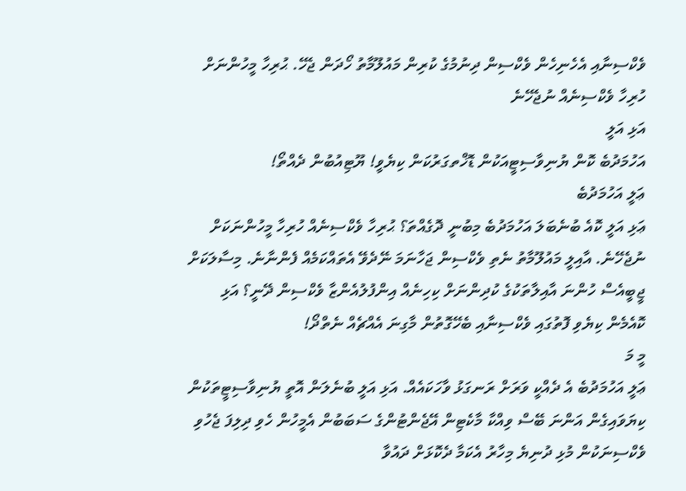ވެކްސިނާއި އެހެނިހެން ވެކްސިން ދިނުމުގެ ކުރިން މައުލޫމާތު ހޯދަން ޖެހޭ. ޙުރިހާ މީހުންނަށް ހުރިހާ ވެކްސިނެއް ނުޖެހޭނެ
އަޅި އަލީ
އަހުމަދުބެ ކޮން ޔުނިވާސިޓީއަކުން ޑޮޚްތގަރުކަން ކިޔެވީ! ޔޫޓިއުބުން ދެއްތޯ!
ޢަލީ އަހުމަދުބެ
ޢަޅި އަލީ ކޮއެ ބުނެބަލަ އަހުމަދުބެ މިބުނީ ދޮގެއްތަ؟ ޙުރިހާ ވެކްސިނެއް ހުރިހާ މީހުންނަކަށް ނުޖެހޭނެ. އާއިލީ މައުލޫމާތު ނެތި ވެކްސިން ޖަހާނަމަ ނޭދެވޭ އެތައްކަމެއް ފެންނާނެ. މިސާލަކަށް ޖީބީއެސް ހުންނަ އާއިލާތަކުގެ ކުދިންނަށް ކިހިނެއް އިންފުލުއެންޒާ ވެކްސިން ދޭނީ؟ އަޅި ކޮއެމެން ކިޔެވި ފޮތުގައި ވެކްސިނާއި ބެހޭގޮތުން މާގިނަ އެއްޗެއް ނެތްދޯ!
މީ މަ
ޢަލީ އަހުމަދުބެ އެ ދެއްކީ ވަރަށް ރަނގަޅު ވާހަކައެއް. އަޅި އަލީ ބުނެލަން އޮތީ ޔުނިވާސިޓީތަކުން ކިޔަވައިގެން އަންނަ ބޭސް ވިއްކާ މާކެޓިން އޭޖެންޓުންގެ ސަބަބުން އެމީހުން ހެވި ދިލިފަ ޖެހުވި ވެކްސިނަކުން މުޅި ދުނިޔެ މިހާރު އެކަމާ ދެކޮޅަށް ދައުވާ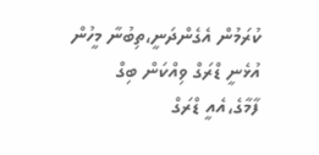ކުރަމުން އެގެންދަނީ،ތިބުނާ މީހުން އުޅެނީ ޑްރަގް ވިއްކަން ބިގް ފާމާގެ،އެއީ ޑްރަގް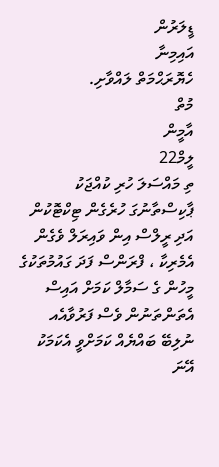ޑީލަރުން
އައިމިނާ
ހެޔޮރަޙްމަތް ލައްވާށި.
މުތް
އާމީން
ލީމް22
ތި މައްސަލަ ހުރި ކުއްޖަކު ޕާކިސްތާނުގަ ހުރެގެން ޓިކްޓޮކުން އަދި ރީލްސް އިން ވައިރަލް ވެގެން އެމެރިކާ ، ފްރަންސް ފަދަ ގައުމުތަކުގެ މީހުން ގެ ސަމާލް ކަމަށް އައިސް އެތަންތަނުން ވެސް ފަރުވާއެއ ނުލިބޭ ބައްޔެއް ކަމަށްވީ އެކަމަކު އޭނަ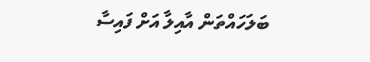ބަލަހައްތަން އާއިލާ އަށް ފައިސާ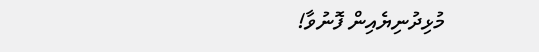މުޅިދުނިޔެއިން ފޮނުވާ!